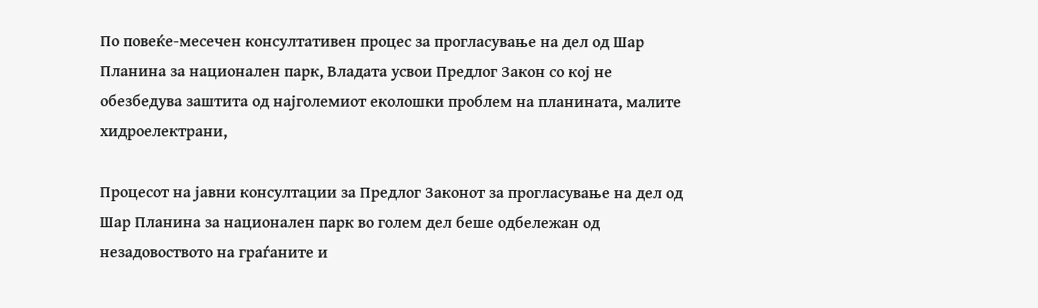По повеќе-месечeн консултативен процес за прогласување на дел од Шар Планина за национален парк, Владата усвои Предлог Закон со кој не обезбедува заштита од најголемиот еколошки проблем на планината, малите хидроелектрани,

Процесот на јавни консултации за Предлог Законот за прогласување на дел од Шар Планина за национален парк во голем дел беше одбележан од незадовоството на граѓаните и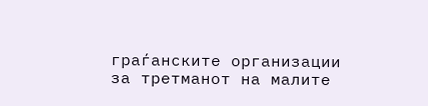граѓанските организации за третманот на малите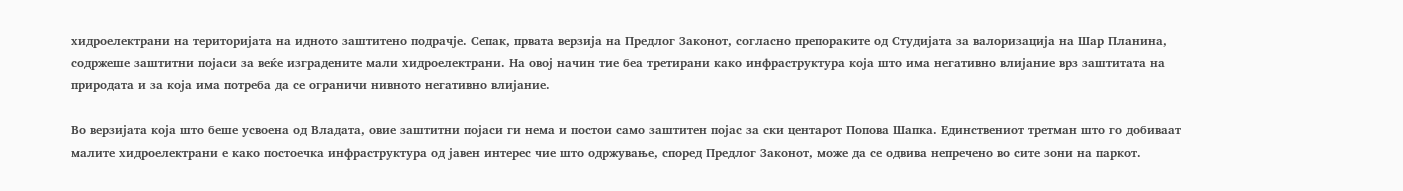хидроелектрани на територијата на идното заштитено подрачје. Сепак, првата верзија на Предлог Законот, согласно препораките од Студијата за валоризација на Шар Планина, содржеше заштитни појаси за веќе изградените мали хидроелектрани. На овој начин тие беа третирани како инфраструктура која што има негативно влијание врз заштитата на природата и за која има потреба да се ограничи нивното негативно влијание.

Во верзијата која што беше усвоена од Владата, овие заштитни појаси ги нема и постои само заштитен појас за ски центарот Попова Шапка. Единствениот третман што го добиваат малите хидроелектрани е како постоечка инфраструктура од јавен интерес чие што одржување, според Предлог Законот, може да се одвива непречено во сите зони на паркот.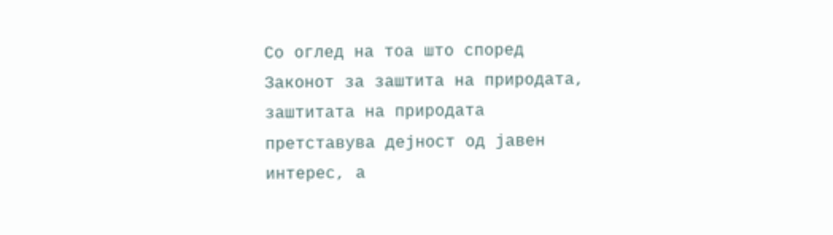Со оглед на тоа што според Законот за заштита на природата, заштитата на природата претставува дејност од јавен интерес, а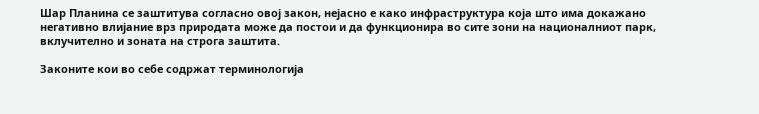Шар Планина се заштитува согласно овој закон, нејасно е како инфраструктура која што има докажано негативно влијание врз природата може да постои и да функционира во сите зони на националниот парк, вклучително и зоната на строга заштита.

Законите кои во себе содржат терминологија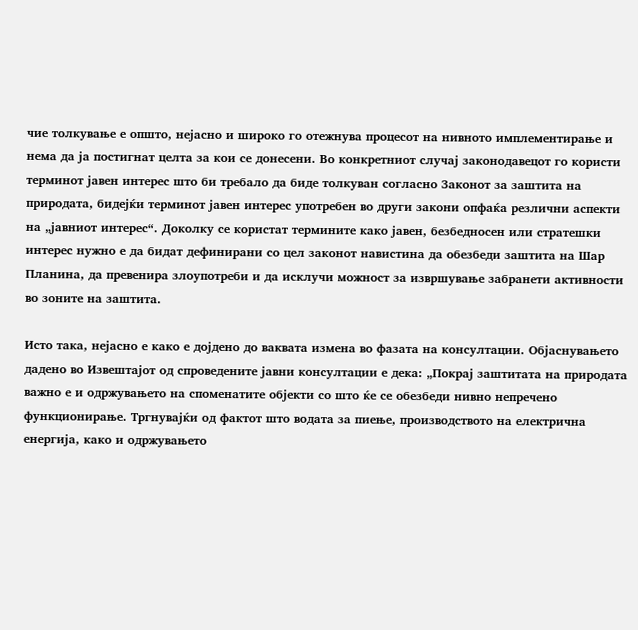чие толкување е општо, нејасно и широко го отежнува процесот на нивното имплементирање и нема да ја постигнат целта за кои се донесени. Во конкретниот случај законодавецот го користи терминот јавен интерес што би требало да биде толкуван согласно Законот за заштита на природата, бидејќи терминот јавен интерес употребен во други закони опфаќа резлични аспекти на „јавниот интерес“. Доколку се користат термините како јавен, безбедносен или стратешки интерeс нужно е да бидат дефинирани со цел законот навистина да обезбеди заштита на Шар Планина, да превенира злоупотреби и да исклучи можност за извршување забранети активности во зоните на заштита.

Исто така, нејасно е како е дојдено до ваквата измена во фазата на консултации. Објаснувањето дадено во Извештајот од спроведените јавни консултации е дека: „Покрај заштитата на природата важно е и одржувањето на споменатите објекти со што ќе се обезбеди нивно непречено функционирање. Тргнувајќи од фактот што водата за пиење, производството на електрична енергија, како и одржувањето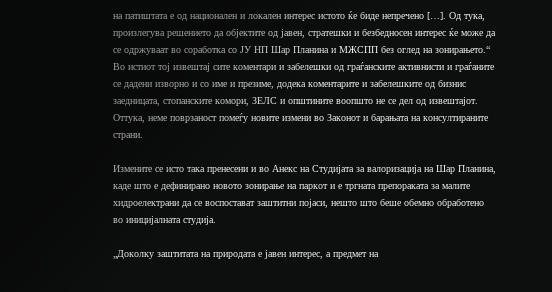на патиштата е од национален и локален интерес истото ќе биде непречено […]. Од тука, произлегува решението да објектите од јавен, стратешки и безбедносен интерес ќе може да се одржуваат во соработка со ЈУ НП Шар Планина и МЖСПП без оглед на зонирањето.“ Во истиот тој извештај сите коментари и забелешки од граѓанските активнисти и граѓаните се дадени изворно и со име и презиме, додека коментарите и забелешките од бизнис заедницата, стопанските комори, ЗЕЛС и општините воопшто не се дел од извештајот. Оттука, неме поврзаност помеѓу новите измени во Законот и барањата на консултираните страни.

Измените се исто така пренесени и во Анекс на Студијата за валоризација на Шар Планина, каде што е дефинирано новото зонирање на паркот и е тргната препораката за малите хидроелектрани да се воспостават заштитни појаси, нешто што беше обемно обработено во иницијалната студија.

„Доколку заштитата на природата е јавен интерес, а предмет на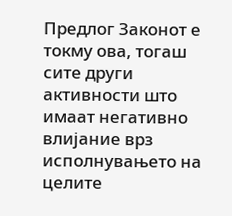Предлог Законот е токму ова, тогаш сите други активности што имаат негативно влијание врз исполнувањето на целите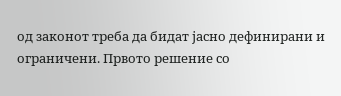од законот треба да бидат јасно дефинирани и ограничени. Првото решение со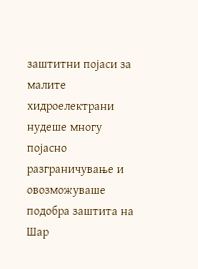заштитни појаси за малите хидроелектрани нудеше многу појасно разграничување и овозможуваше подобра заштита на Шар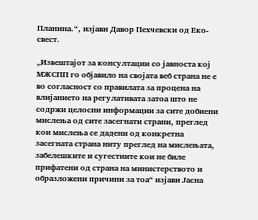Планина.“, изјави Давор Пехчевски од Еко-свест.

„Извештајот за консултации со јавноста кој МЖСПП го објавило на својата веб страна не е во согласност со правилата за процена на влијанието на регулативата затоа што не содржи целосни информации за сите добиени мислења од сите засегнати страни, преглед кои мислења се дадени од конкретна засегната страна ниту преглед на мислењата, забелешките и сугестиите кои не биле прифатени од страна на министерството и образложени причини за тоа“ изјави Јасна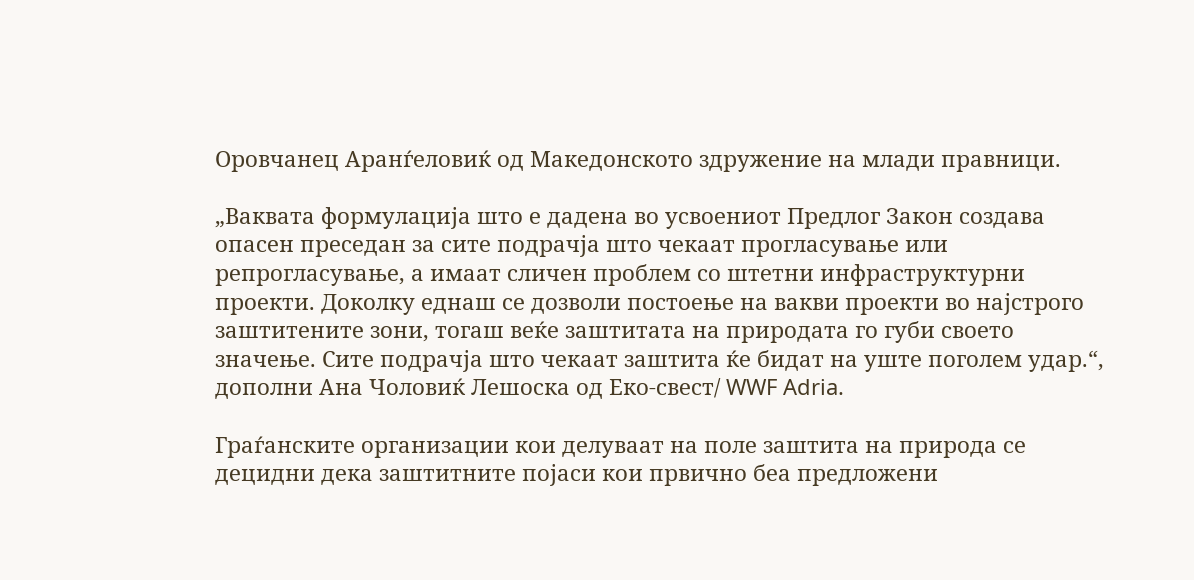Оровчанец Аранѓеловиќ од Македонското здружение на млади правници.

„Ваквата формулација што е дадена во усвоениот Предлог Закон создава опасен преседан за сите подрачја што чекаат прогласување или репрогласување, а имаат сличен проблем со штетни инфраструктурни проекти. Доколку еднаш се дозволи постоење на вакви проекти во најстрого заштитените зони, тогаш веќе заштитата на природата го губи своето значење. Сите подрачја што чекаат заштита ќе бидат на уште поголем удар.“, дополни Ана Чоловиќ Лешоска од Еко-свест/ WWF Adria.

Граѓанските организации кои делуваат на поле заштита на природа се децидни дека заштитните појаси кои првично беа предложени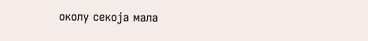околу секоја мала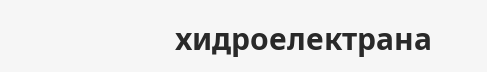хидроелектрана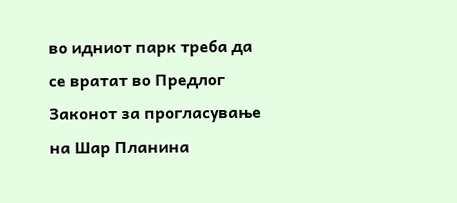во идниот парк треба да се вратат во Предлог Законот за прогласување на Шар Планина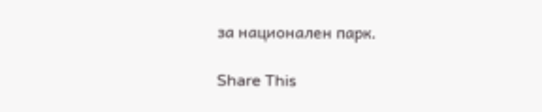за национален парк.

Share This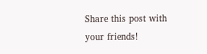Share this post with your friends!